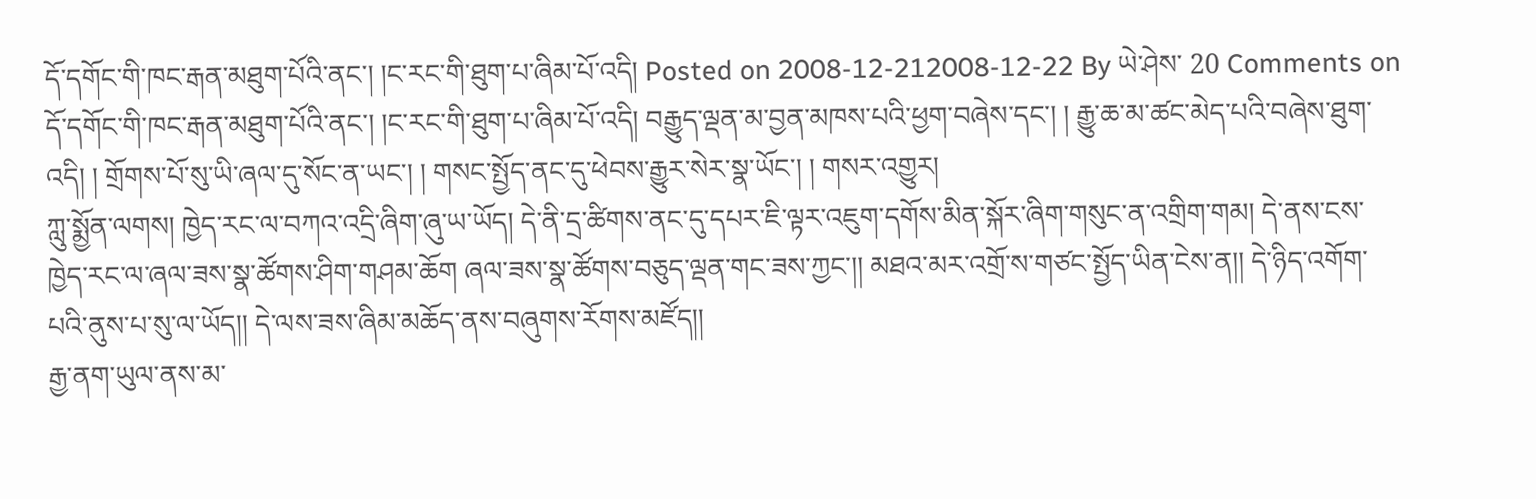དོ་དགོང་གི་ཁང་རྒན་མཐུག་པོའི་ནང་། །ང་རང་གི་ཐུག་པ་ཞིམ་པོ་འདི། Posted on 2008-12-212008-12-22 By ཡེ་ཤེས་ 20 Comments on དོ་དགོང་གི་ཁང་རྒན་མཐུག་པོའི་ནང་། །ང་རང་གི་ཐུག་པ་ཞིམ་པོ་འདི། བརྒྱུད་ལྡན་མ་བྱན་མཁས་པའི་ཕྱག་བཞེས་དང་། ། རྒྱུ་ཆ་མ་ཚང་མེད་པའི་བཞེས་ཐུག་འདི། ། གྲོགས་པོ་སུ་ཡི་ཞལ་དུ་སོང་ན་ཡང་། ། གསང་སྤྱོད་ནང་དུ་ཕེབས་རྒྱུར་སེར་སྣ་ཡོང་། ། གསར་འགྱུར།
ཀླུ་སྨྱོན་ལགས། ཁྱེད་རང་ལ་བཀའ་འདྲི་ཞིག་ཞུ་ཡ་ཡོད། དེ་ནི་དྲ་ཚིགས་ནང་དུ་དཔར་ཇི་ལྟར་འཇུག་དགོས་མིན་སྐོར་ཞིག་གསུང་ན་འགྲིག་གམ། དེ་ནས་ངས་ཁྱེད་རང་ལ་ཞལ་ཟས་སྣ་ཚོགས་ཤིག་གཤམ་ཆོག ཞལ་ཟས་སྣ་ཚོགས་བཅུད་ལྡན་གང་ཟས་ཀྱང་།། མཐའ་མར་འགྲོ་ས་གཙང་སྤྱོད་ཡིན་ངེས་ན།། དེ་ཉིད་འགོག་པའི་ནུས་པ་སུ་ལ་ཡོད།། དེ་ལས་ཟས་ཞིམ་མཆོད་ནས་བཞུགས་རོགས་མཛོད།།
རྒྱ་ནག་ཡུལ་ནས་མ་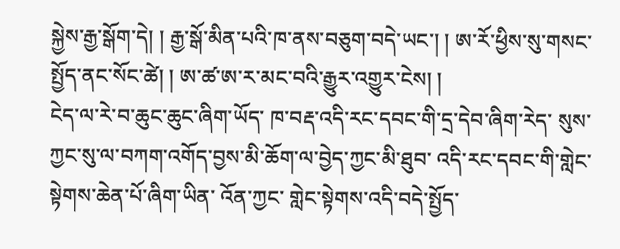སྐྱེས་རྒྱ་སྒོག་དེ། ། རྒྱ་སྒོ་མིན་པའི་ཁ་ནས་བཅུག་བདེ་ཡང་། ། ཨ་རོ་ཕྱིས་སུ་གསང་སྤྱོད་ནང་སོང་ཚེ། ། ཨ་ཚ་ཨ་ར་མང་བའི་རྒྱུར་འགྱུར་ངེས། །
ངེད་ལ་རེ་བ་ཆུང་ཆུང་ཞིག་ཡོད་ ཁ་བརྡ་འདི་རང་དབང་གི་དྲ་དེབ་ཞིག་རེད་ སུས་ཀྱང་སུ་ལ་བཀག་འགོད་བྱས་མི་ཆོག་ལ་བྱེད་ཀྱང་མི་ཐུབ་ འདི་རང་དབང་གི་གླེང་སྟེགས་ཆེན་པོ་ཞིག་ཡིན་ འོན་ཀྱང་ གླེང་སྟེགས་འདི་བདེ་སྤྱོད་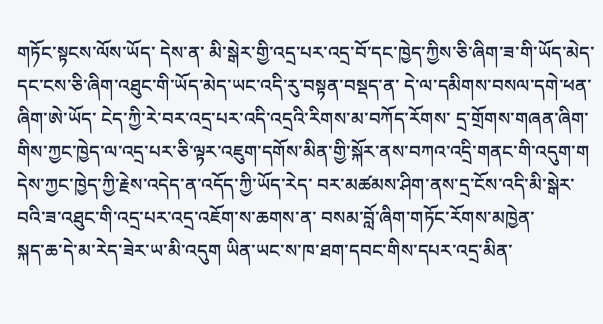གཏོང་སྟངས་ལོས་ཡོད་ དེས་ན་ མི་སྒེར་གྱི་འདྲ་པར་འདྲ་བོ་དང་ཁྱེད་ཀྱིས་ཅི་ཞིག་ཟ་གི་ཡོད་མེད་དང་ངས་ཅི་ཞིག་འཐུང་གི་ཡོད་མེད་ཡང་འདི་རུ་བསྟན་བསྡད་ན་ དེ་ལ་དམིགས་བསལ་དགེ་ཕན་ཞིག་ཨེ་ཡོད་ ངེད་ཀྱི་རེ་བར་འདྲ་པར་འདི་འདྲའི་རིགས་མ་བཀོད་རོགས་ དྲ་གྲོགས་གཞན་ཞིག་གིས་ཀྱང་ཁྱེད་ལ་འདྲ་པར་ཅི་ལྟར་འཇུག་དགོས་མིན་གྱི་སྐོར་ནས་བཀའ་འདྲི་གནང་གི་འདུག་ག དེས་ཀྱང་ཁྱེད་ཀྱི་རྗེས་འདེད་ན་འདོད་ཀྱི་ཡོད་རེད་ བར་མཚམས་ཤིག་ནས་དྲ་ངོས་འདི་མི་སྒེར་བའི་ཟ་འཐུང་གི་འདྲ་པར་འདྲ་འཇོག་ས་ཆགས་ན་ བསམ་བློ་ཞིག་གཏོང་རོགས་མཁྱེན་
སྐད་ཆ་དེ་མ་རེད་ཟེར་ཡ་མི་འདུག ཡིན་ཡང་ས་ཁ་ཐག་དབང་གིས་དཔར་འདྲ་མིན་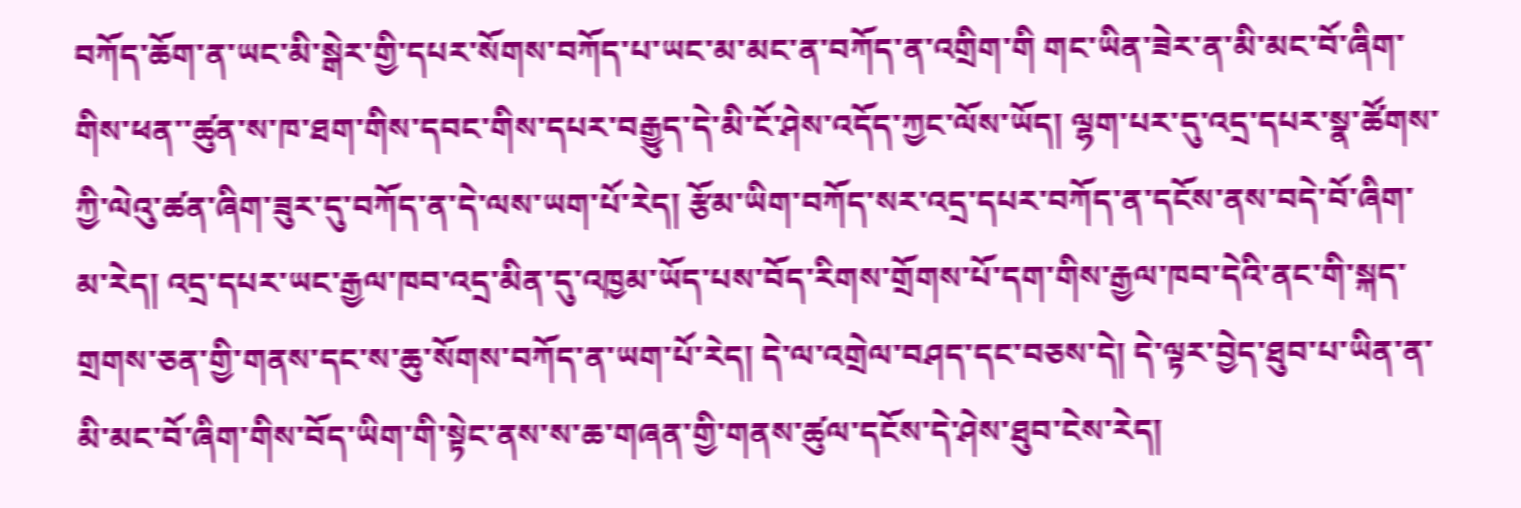བཀོད་ཆོག་ན་ཡང་མི་སྒེར་གྱི་དཔར་སོགས་བཀོད་པ་ཡང་མ་མང་ན་བཀོད་ན་འགྲིག་གི གང་ཡིན་ཟེར་ན་མི་མང་བོ་ཞིག་གིས་ཕན་་ཚུན་ས་ཁ་ཐག་གིས་དབང་གིས་དཔར་བརྒྱུད་དེ་མི་ངོ་ཤེས་འདོད་ཀྱང་ལོས་ཡོད། ལྷག་པར་དུ་འདྲ་དཔར་སྣ་ཚོགས་ཀྱི་ལེའུ་ཚན་ཞིག་ཟུར་དུ་བཀོད་ན་དེ་ལས་ཡག་པོ་རེད། རྩོམ་ཡིག་བཀོད་སར་འདྲ་དཔར་བཀོད་ན་དངོས་ནས་བདེ་བོ་ཞིག་མ་རེད། འདྲ་དཔར་ཡང་རྒྱལ་ཁབ་འདྲ་མིན་དུ་འཁྱམ་ཡོད་པས་བོད་རིགས་གྲོགས་པོ་དག་གིས་རྒྱལ་ཁབ་དེའི་ནང་གི་སྐད་གྲགས་ཅན་གྱི་གནས་དང་ས་ཆུ་སོགས་བཀོད་ན་ཡག་པོ་རེད། དེ་ལ་འགྲེལ་བཤད་དང་བཅས་དེ། དེ་ལྟར་བྱེད་ཐུབ་པ་ཡིན་ན་མི་མང་བོ་ཞིག་གིས་བོད་ཡིག་གི་སྟེང་ནས་ས་ཆ་གཞན་གྱི་གནས་ཚུལ་དངོས་དེ་ཤེས་ཐུབ་ངེས་རེད།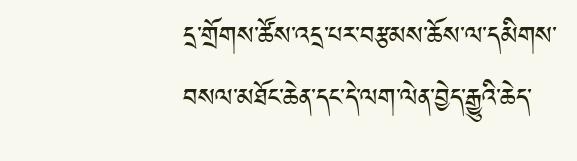དྲ་གྲོགས་ཚོས་འདྲ་པར་བརྩམས་ཆོས་ལ་དམིགས་བསལ་མཐོང་ཆེན་དང་དེ་ལག་ལེན་བྱེད་རྒྱུའི་ཆེད་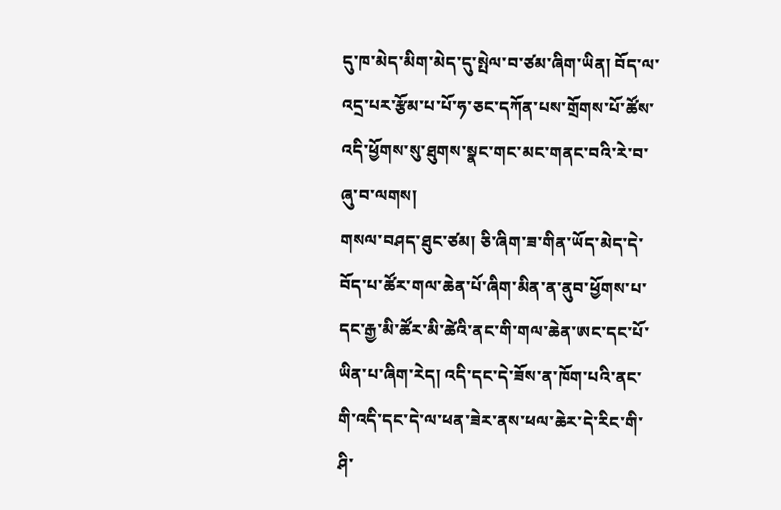དུ་ཁ་མེད་མིག་མེད་དུ་སྤེལ་བ་ཙམ་ཞིག་ཡིན། བོད་ལ་འདྲ་པར་རྩོམ་པ་པོ་ཧ་ཅང་དཀོན་པས་གྲོགས་པོ་ཚོས་འདི་ཕྱོགས་སུ་ཐུགས་སྣང་གང་མང་གནང་བའི་རེ་བ་ཞུ་བ་ལགས།
གསལ་བཤད་ཐུང་ཙམ། ཅི་ཞིག་ཟ་གིན་ཡོད་མེད་དེ་བོད་པ་ཚོར་གལ་ཆེན་པོ་ཞིག་མིན་ན་ནུབ་ཕྱོགས་པ་དང་རྒྱ་མི་ཚོར་མི་ཚེའི་ནང་གི་གལ་ཆེན་ཨང་དང་པོ་ཡིན་པ་ཞིག་རེད། འདི་དང་དེ་ཟོས་ན་ཁོག་པའི་ནང་གི་འདི་དང་དེ་ལ་ཕན་ཟེར་ནས་ཕལ་ཆེར་དེ་རིང་གི་ཤི་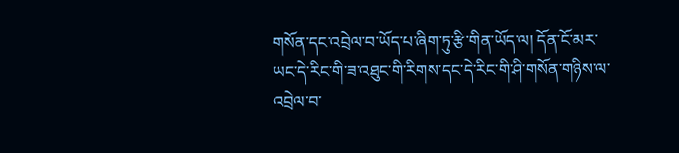གསོན་དང་འབྲེལ་བ་ཡོད་པ་ཞིག་ཏུ་རྩི་གིན་ཡོད་ལ། དོན་ངོ་མར་ཡང་དེ་རིང་གི་ཟ་འཐུང་གི་རིགས་དང་དེ་རིང་གི་ཤི་གསོན་གཉིས་ལ་འབྲེལ་བ་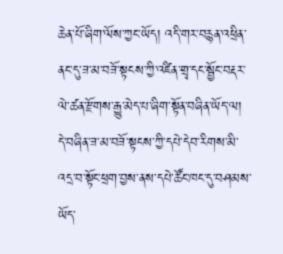ཆེན་པོ་ཞིག་ལོས་ཀྱང་ཡོད། འདི་གར་བརྙན་འཕྲིན་ནང་དུ་ཟ་མ་བཟོ་སྟངས་ཀྱི་འཛིན་གྲྭ་དང་སྦྱོང་བརྡར་ལེ་ཚན་རྫོགས་རྒྱུ་མེད་པ་ཞིག་སྟོན་བཞིན་ཡོད་ལ། དེ་བཞིན་ཟ་མ་བཟོ་སྟངས་ཀྱི་དཔེ་དེབ་རིགས་མི་འདྲ་བ་སྟོང་ཕྲག་བྱས་ནས་དཔེ་ཚོང་ཁང་དུ་བཤམས་ཡོད་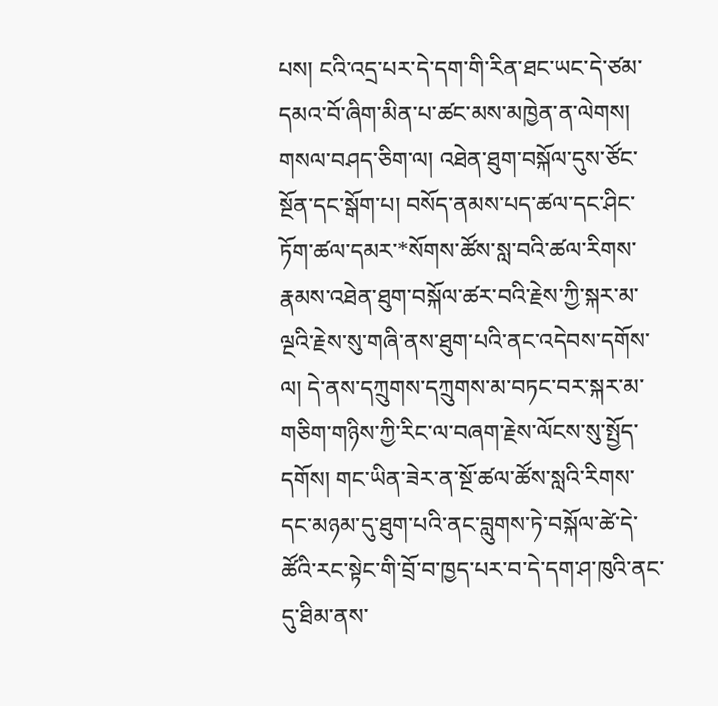པས། ངའི་འདྲ་པར་དེ་དག་གི་རིན་ཐང་ཡང་དེ་ཙམ་དམའ་བོ་ཞིག་མིན་པ་ཚང་མས་མཁྱེན་ན་ལེགས།
གསལ་བཤད་ཅིག་ལ། འཐེན་ཐུག་བསྐོལ་དུས་ཙོང་སྔོན་དང་སྒོག་པ། བསོད་ནམས་པད་ཚལ་དང་ཤིང་ཏོག་ཚལ་དམར་*སོགས་ཚོས་སླ་བའི་ཚལ་རིགས་རྣམས་འཐེན་ཐུག་བསྐོལ་ཚར་བའི་རྗེས་ཀྱི་སྐར་མ་ལྔའི་རྗེས་སུ་གཞི་ནས་ཐུག་པའི་ནང་འདེབས་དགོས་ལ། དེ་ནས་དཀྲུགས་དཀྲུགས་མ་བཏང་བར་སྐར་མ་གཅིག་གཉིས་ཀྱི་རིང་ལ་བཞག་རྗེས་ལོངས་སུ་སྤྱོད་དགོས། གང་ཡིན་ཟེར་ན་སྔོ་ཚལ་ཚོས་སླའི་རིགས་དང་མཉམ་དུ་ཐུག་པའི་ནང་བླུགས་ཏེ་བསྐོལ་ཚེ་དེ་ཚོའི་རང་སྟེང་གི་བྲོ་བ་ཁྱད་པར་བ་དེ་དག་ཤ་ཁུའི་ནང་དུ་ཐིམ་ནས་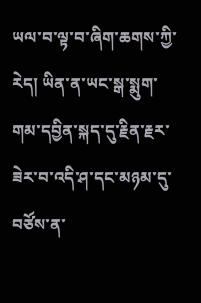ཡལ་བ་ལྟ་བ་ཞིག་ཆགས་ཀྱི་རེད། ཡིན་ན་ཡང་སྒ་སྨུག་གམ་དབྱིན་སྐད་དུ་རྗིན་རྗར་ཟེར་བ་འདི་ཤ་དང་མཉམ་དུ་བཙོས་ན་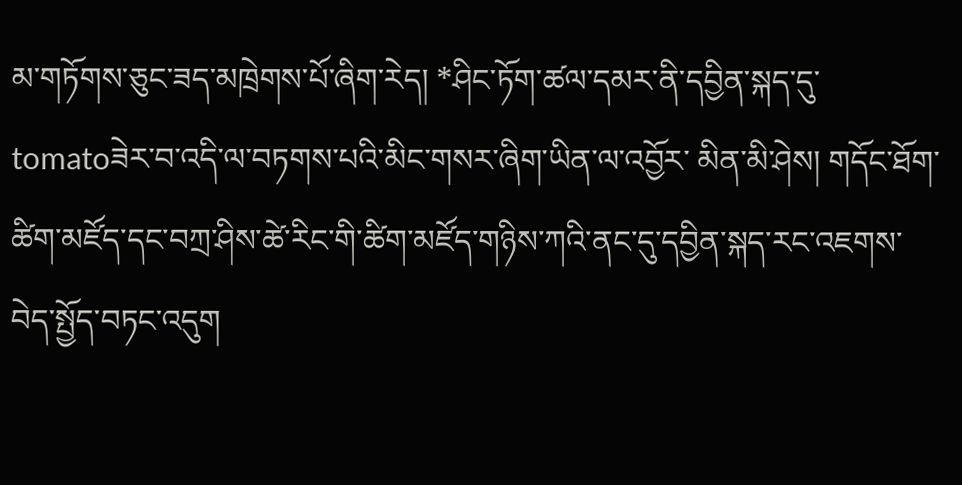མ་གཏོགས་ཅུང་ཟད་མཁྲེགས་པོ་ཞིག་རེད། *ཤིང་ཏོག་ཚལ་དམར་ནི་དབྱིན་སྐད་དུ་tomatoཟེར་བ་འདི་ལ་བཏགས་པའི་མིང་གསར་ཞིག་ཡིན་ལ་འབྱོར་ མིན་མི་ཤེས། གདོང་ཐོག་ཚིག་མཛོད་དང་བཀྲ་ཤིས་ཚེ་རིང་གི་ཚིག་མཛོད་གཉིས་ཀའི་ནང་དུ་དབྱིན་སྐད་རང་འཇགས་བེད་སྤྱོད་བཏང་འདུག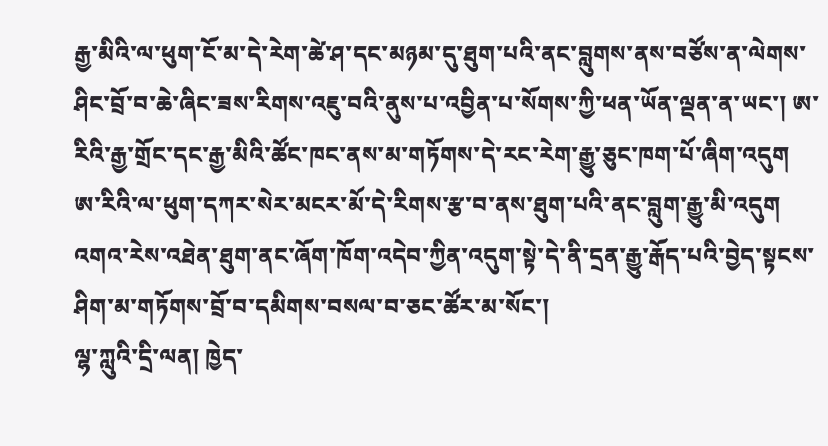རྒྱ་མིའི་ལ་ཕུག་ངོ་མ་དེ་རེག་ཚེ་ཤ་དང་མཉམ་དུ་ཐུག་པའི་ནང་བླུགས་ནས་བཙོས་ན་ལེགས་ཤིང་བྲོ་བ་ཆེ་ཞིང་ཟས་རིགས་འཇུ་བའི་ནུས་པ་འབྱིན་པ་སོགས་ཀྱི་ཕན་ཡོན་ལྡན་ན་ཡང་། ཨ་རིའི་རྒྱ་གྲོང་དང་རྒྱ་མིའི་ཚོང་ཁང་ནས་མ་གཏོགས་དེ་རང་རེག་རྒྱུ་ཅུང་ཁག་པོ་ཞིག་འདུག ཨ་རིའི་ལ་ཕུག་དཀར་སེར་མངར་མོ་དེ་རིགས་རྩ་བ་ནས་ཐུག་པའི་ནང་བླུག་རྒྱུ་མི་འདུག འགའ་རེས་འཐེན་ཐུག་ནང་ཞོག་ཁོག་འདེབ་ཀྱིན་འདུག་སྟེ་དེ་ནི་དྲན་རྒྱུ་རྒོད་པའི་བྱེད་སྟངས་ཤིག་མ་གཏོགས་བྲོ་བ་དམིགས་བསལ་བ་ཅང་ཚོར་མ་སོང་།
ལྷ་ཀླུའི་དྲི་ལན། ཁྱེད་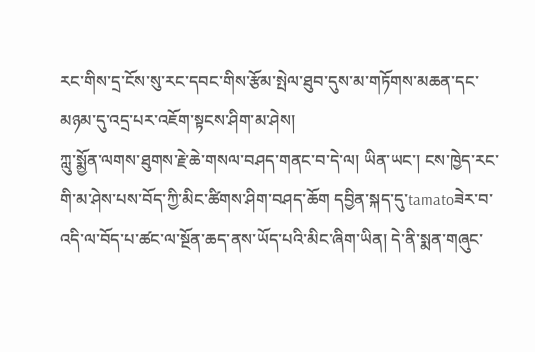རང་གིས་དྲ་ངོས་སུ་རང་དབང་གིས་རྩོམ་སྤེལ་ཐུབ་དུས་མ་གཏོགས་མཆན་དང་མཉམ་དུ་འདྲ་པར་འཇོག་སྟངས་ཤིག་མ་ཤེས།
ཀླུ་སྨྱོན་ལགས་ཐུགས་རྗེ་ཆེ་གསལ་བཤད་གནང་བ་དེ་ལ། ཡིན་ཡང་། ངས་ཁྱེད་རང་གི་མ་ཤེས་པས་བོད་ཀྱི་མིང་ཚིགས་ཤིག་བཤད་ཆོག དབྱིན་སྐད་དུ་tamatoཟེར་བ་འདི་ལ་བོད་པ་ཚང་ལ་སྔོན་ཆད་ནས་ཡོད་པའི་མིང་ཞིག་ཡིན། དེ་ནི་སྨན་གཞུང་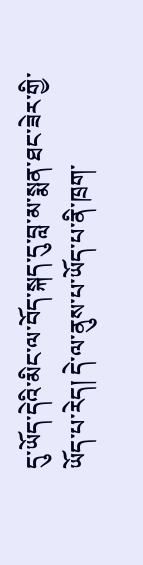དུ་ཡོད་དེའི་མིང་ལ་བོད་སྐད་དུ་བླ་མ་སྨན་ཐང་ཟེར་གྱི་ཡོད་པ་རེད། དེ་ལ་ནུས་པ་ཡོད་པ་ནི་ཁྲག་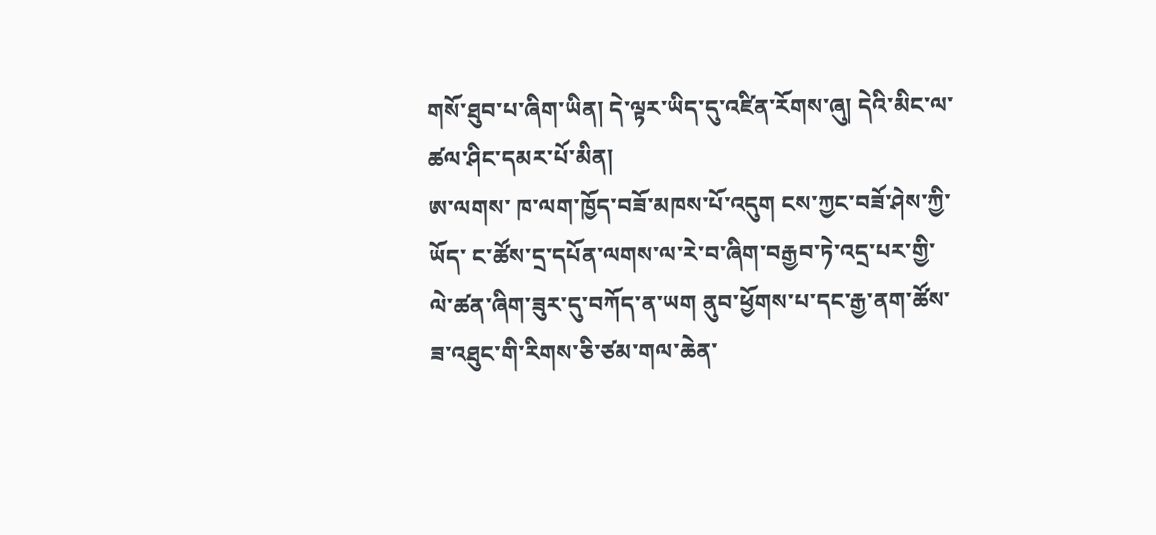གསོ་ཐུབ་པ་ཞིག་ཡིན། དེ་ལྟར་ཡིད་དུ་འཛིན་རོགས་ཞུ། དེའི་མིང་ལ་ཚལ་ཤིང་དམར་པོ་མིན།
ཨ་ལགས་ ཁ་ལག་ཁྱོད་བཟོ་མཁས་པོ་འདུག ངས་ཀྱང་བཟོ་ཤེས་ཀྱི་ཡོད་ ང་ཚོས་དྲ་དཔོན་ལགས་ལ་རེ་བ་ཞིག་བརྒྱབ་ཏེ་འདྲ་པར་གྱི་ལེ་ཚན་ཞིག་ཟུར་དུ་བཀོད་ན་ཡག ནུབ་ཕྱོགས་པ་དང་རྒྱ་ནག་ཚོས་ཟ་འཐུང་གི་རིགས་ཅི་ཙམ་གལ་ཆེན་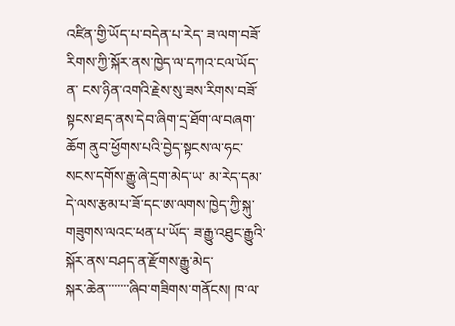འཛིན་གྱི་ཡོད་པ་བདེན་པ་རེད་ ཟ་ལག་བཟོ་རིགས་ཀྱི་སྐོར་ནས་ཁྱེད་ལ་དཀའ་ངལ་ཡོད་ན་ ངས་ཉིན་འགའི་རྗེས་སུ་ཟས་རིགས་བཟོ་སྟངས་ཐད་ནས་དེབ་ཞིག་དྲ་ཐོག་ལ་བཞག་ཆོག ནུབ་ཕྱོགས་པའི་བྱེད་སྟངས་ལ་ཧང་སངས་དགོས་རྒྱུ་ཞེ་དྲག་མེད་ཡ་ མ་རེད་དམ་ དེ་ལས་རྩམ་པ་ཟོ་དང་ཨ་ལགས་ཁྱེད་ཀྱི་སྐུ་གཟུགས་ལའང་ཕན་པ་ཡོད་ ཟ་རྒྱུ་འཐུང་རྒྱུའི་སྐོར་ནས་བཤད་ན་རྫོགས་རྒྱུ་མེད་
སྐར་ཆེན་་་་་་་་ཞིབ་གཟིགས་གནོངས། ཁ་ལ་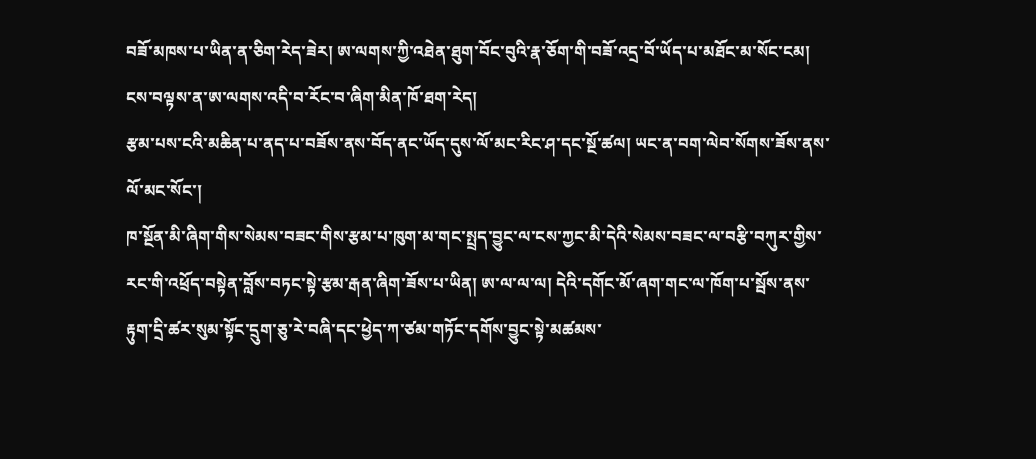བཟོ་མཁས་པ་ཡིན་ན་ཅིག་རེད་ཟེར། ཨ་ལགས་ཀྱི་འཐེན་ཐུག་བོང་བུའི་རྣ་ཅོག་གི་བཟོ་འདྲ་བོ་ཡོད་པ་མཐོང་མ་སོང་ངམ། ངས་བལྟས་ན་ཨ་ལགས་འདི་བ་རོང་བ་ཞིག་མིན་ཁོ་ཐག་རེད།
རྩམ་པས་ངའི་མཆིན་པ་ནད་པ་བཟོས་ནས་བོད་ནང་ཡོད་དུས་ལོ་མང་རིང་ཤ་དང་སྔོ་ཚལ། ཡང་ན་བག་ལེབ་སོགས་ཟོས་ནས་ལོ་མང་སོང་།
ཁ་སྔོན་མི་ཞིག་གིས་སེམས་བཟང་གིས་རྩམ་པ་ཁུག་མ་གང་སྤྲད་བྱུང་ལ་ངས་ཀྱང་མི་དེའི་སེམས་བཟང་ལ་བརྩི་བཀུར་གྱིས་རང་གི་འཕྲོད་བསྟེན་བློས་བཏང་སྟེ་རྩམ་རྒན་ཞིག་ཟོས་པ་ཡིན། ཨ་ལ་ལ་ལ། དེའི་དགོང་མོ་ཞག་གང་ལ་ཁོག་པ་སྦོས་ནས་རྟུག་དྲི་ཚར་སུམ་སྟོང་དྲུག་ཅུ་རེ་བཞི་དང་ཕྱེད་ཀ་ཙམ་གཏོང་དགོས་བྱུང་སྟེ་མཚམས་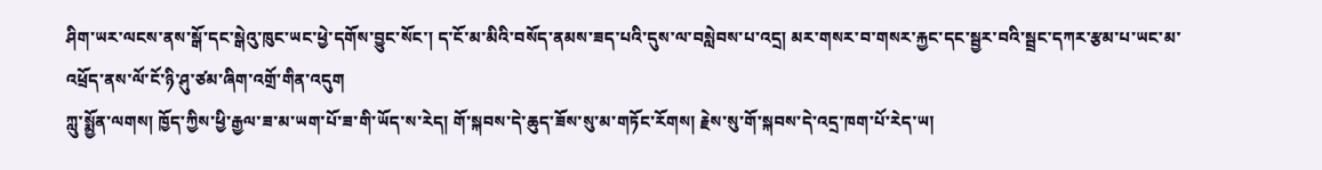ཤིག་ཡར་ལངས་ནས་སྒོ་དང་སྒེའུ་ཁུང་ཡང་ཕྱེ་དགོས་བྱུང་སོང་། ད་ངོ་མ་མིའི་བསོད་ནམས་ཟད་པའི་དུས་ལ་བསླེབས་པ་འདྲ། མར་གསར་བ་གསར་རྐྱང་དང་སྦྱར་བའི་སྦྲང་དཀར་རྩམ་པ་ཡང་མ་འཕྲོད་ནས་ལོ་ངོ་ཉི་ཤུ་ཙམ་ཞིག་འགྲོ་གིན་འདུག
ཀླུ་སྨྱོན་ལགས། ཁྱོད་ཀྱིས་ཕྱི་རྒྱལ་ཟ་མ་ཡག་པོ་ཟ་གི་ཡོད་ས་རེད། གོ་སྐབས་དེ་ཆུད་ཟོས་སུ་མ་གཏོང་རོགས། རྗེས་སུ་གོ་སྐབས་དེ་འདྲ་ཁག་པོ་རེད་ཡ།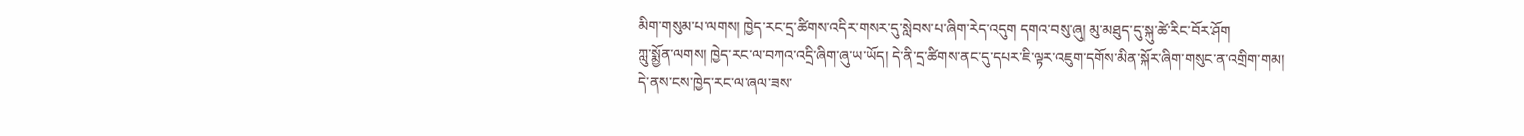མིག་གསུམ་པ་ལགས། ཁྱེད་རང་དྲ་ཚིགས་འདིར་གསར་དུ་སླེབས་པ་ཞིག་རེད་འདུག དགའ་བསུ་ཞུ། མུ་མཐུད་དུ་སྐུ་ཚེ་རིང་བོར་ཤོག
ཀླུ་སྨྱོན་ལགས། ཁྱེད་རང་ལ་བཀའ་འདྲི་ཞིག་ཞུ་ཡ་ཡོད། དེ་ནི་དྲ་ཚིགས་ནང་དུ་དཔར་ཇི་ལྟར་འཇུག་དགོས་མིན་སྐོར་ཞིག་གསུང་ན་འགྲིག་གམ། དེ་ནས་ངས་ཁྱེད་རང་ལ་ཞལ་ཟས་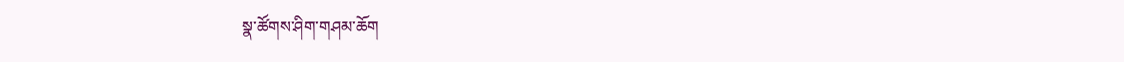སྣ་ཚོགས་ཤིག་གཤམ་ཆོག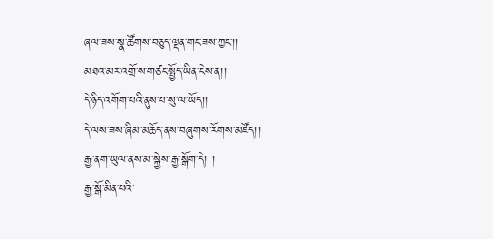ཞལ་ཟས་སྣ་ཚོགས་བཅུད་ལྡན་གང་ཟས་ཀྱང་།།
མཐའ་མར་འགྲོ་ས་གཙང་སྤྱོད་ཡིན་ངེས་ན།།
དེ་ཉིད་འགོག་པའི་ནུས་པ་སུ་ལ་ཡོད།།
དེ་ལས་ཟས་ཞིམ་མཆོད་ནས་བཞུགས་རོགས་མཛོད།།
རྒྱ་ནག་ཡུལ་ནས་མ་སྐྱེས་རྒྱ་སྒོག་དེ། །
རྒྱ་སྒོ་མིན་པའི་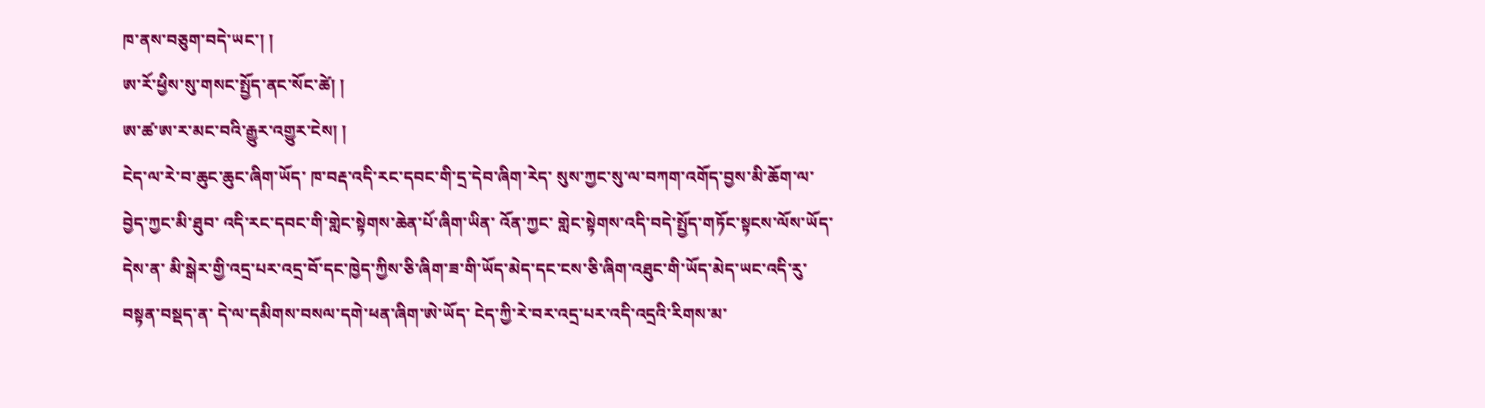ཁ་ནས་བཅུག་བདེ་ཡང་། །
ཨ་རོ་ཕྱིས་སུ་གསང་སྤྱོད་ནང་སོང་ཚེ། །
ཨ་ཚ་ཨ་ར་མང་བའི་རྒྱུར་འགྱུར་ངེས། །
ངེད་ལ་རེ་བ་ཆུང་ཆུང་ཞིག་ཡོད་ ཁ་བརྡ་འདི་རང་དབང་གི་དྲ་དེབ་ཞིག་རེད་ སུས་ཀྱང་སུ་ལ་བཀག་འགོད་བྱས་མི་ཆོག་ལ་བྱེད་ཀྱང་མི་ཐུབ་ འདི་རང་དབང་གི་གླེང་སྟེགས་ཆེན་པོ་ཞིག་ཡིན་ འོན་ཀྱང་ གླེང་སྟེགས་འདི་བདེ་སྤྱོད་གཏོང་སྟངས་ལོས་ཡོད་ དེས་ན་ མི་སྒེར་གྱི་འདྲ་པར་འདྲ་བོ་དང་ཁྱེད་ཀྱིས་ཅི་ཞིག་ཟ་གི་ཡོད་མེད་དང་ངས་ཅི་ཞིག་འཐུང་གི་ཡོད་མེད་ཡང་འདི་རུ་བསྟན་བསྡད་ན་ དེ་ལ་དམིགས་བསལ་དགེ་ཕན་ཞིག་ཨེ་ཡོད་ ངེད་ཀྱི་རེ་བར་འདྲ་པར་འདི་འདྲའི་རིགས་མ་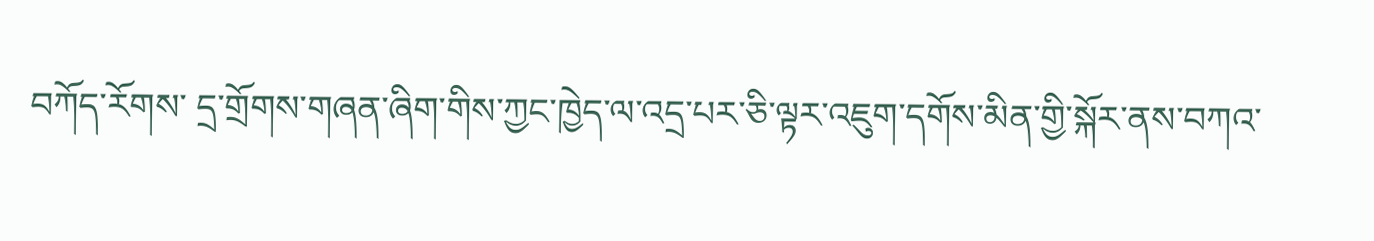བཀོད་རོགས་ དྲ་གྲོགས་གཞན་ཞིག་གིས་ཀྱང་ཁྱེད་ལ་འདྲ་པར་ཅི་ལྟར་འཇུག་དགོས་མིན་གྱི་སྐོར་ནས་བཀའ་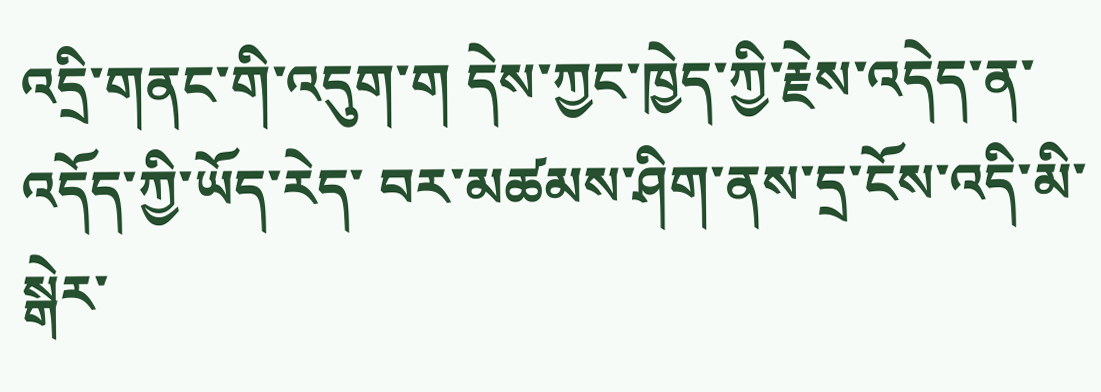འདྲི་གནང་གི་འདུག་ག དེས་ཀྱང་ཁྱེད་ཀྱི་རྗེས་འདེད་ན་འདོད་ཀྱི་ཡོད་རེད་ བར་མཚམས་ཤིག་ནས་དྲ་ངོས་འདི་མི་སྒེར་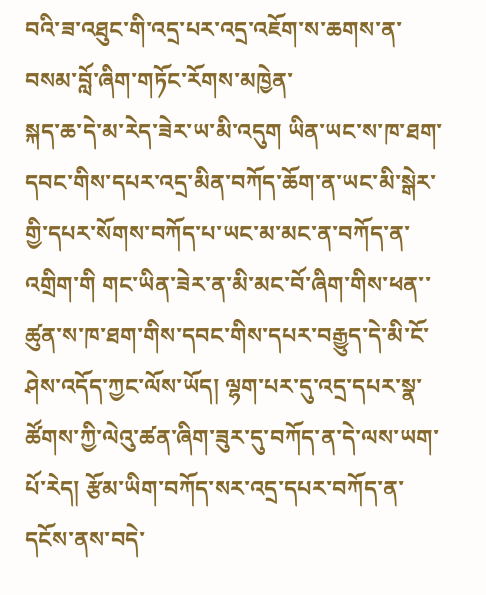བའི་ཟ་འཐུང་གི་འདྲ་པར་འདྲ་འཇོག་ས་ཆགས་ན་ བསམ་བློ་ཞིག་གཏོང་རོགས་མཁྱེན་
སྐད་ཆ་དེ་མ་རེད་ཟེར་ཡ་མི་འདུག ཡིན་ཡང་ས་ཁ་ཐག་དབང་གིས་དཔར་འདྲ་མིན་བཀོད་ཆོག་ན་ཡང་མི་སྒེར་གྱི་དཔར་སོགས་བཀོད་པ་ཡང་མ་མང་ན་བཀོད་ན་འགྲིག་གི གང་ཡིན་ཟེར་ན་མི་མང་བོ་ཞིག་གིས་ཕན་་ཚུན་ས་ཁ་ཐག་གིས་དབང་གིས་དཔར་བརྒྱུད་དེ་མི་ངོ་ཤེས་འདོད་ཀྱང་ལོས་ཡོད། ལྷག་པར་དུ་འདྲ་དཔར་སྣ་ཚོགས་ཀྱི་ལེའུ་ཚན་ཞིག་ཟུར་དུ་བཀོད་ན་དེ་ལས་ཡག་པོ་རེད། རྩོམ་ཡིག་བཀོད་སར་འདྲ་དཔར་བཀོད་ན་དངོས་ནས་བདེ་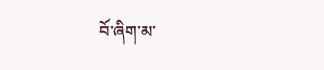བོ་ཞིག་མ་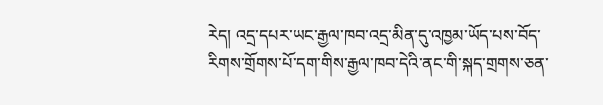རེད། འདྲ་དཔར་ཡང་རྒྱལ་ཁབ་འདྲ་མིན་དུ་འཁྱམ་ཡོད་པས་བོད་རིགས་གྲོགས་པོ་དག་གིས་རྒྱལ་ཁབ་དེའི་ནང་གི་སྐད་གྲགས་ཅན་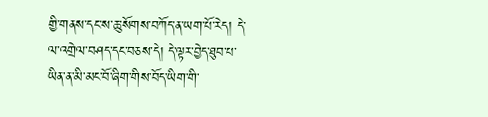གྱི་གནས་དང་ས་ཆུ་སོགས་བཀོད་ན་ཡག་པོ་རེད། དེ་ལ་འགྲེལ་བཤད་དང་བཅས་དེ། དེ་ལྟར་བྱེད་ཐུབ་པ་ཡིན་ན་མི་མང་བོ་ཞིག་གིས་བོད་ཡིག་གི་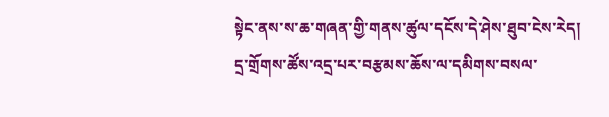སྟེང་ནས་ས་ཆ་གཞན་གྱི་གནས་ཚུལ་དངོས་དེ་ཤེས་ཐུབ་ངེས་རེད།
དྲ་གྲོགས་ཚོས་འདྲ་པར་བརྩམས་ཆོས་ལ་དམིགས་བསལ་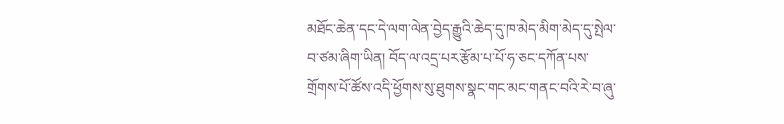མཐོང་ཆེན་དང་དེ་ལག་ལེན་བྱེད་རྒྱུའི་ཆེད་དུ་ཁ་མེད་མིག་མེད་དུ་སྤེལ་བ་ཙམ་ཞིག་ཡིན། བོད་ལ་འདྲ་པར་རྩོམ་པ་པོ་ཧ་ཅང་དཀོན་པས་གྲོགས་པོ་ཚོས་འདི་ཕྱོགས་སུ་ཐུགས་སྣང་གང་མང་གནང་བའི་རེ་བ་ཞུ་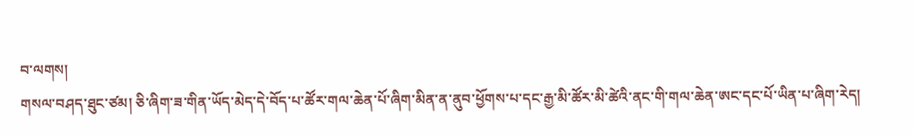བ་ལགས།
གསལ་བཤད་ཐུང་ཙམ། ཅི་ཞིག་ཟ་གིན་ཡོད་མེད་དེ་བོད་པ་ཚོར་གལ་ཆེན་པོ་ཞིག་མིན་ན་ནུབ་ཕྱོགས་པ་དང་རྒྱ་མི་ཚོར་མི་ཚེའི་ནང་གི་གལ་ཆེན་ཨང་དང་པོ་ཡིན་པ་ཞིག་རེད།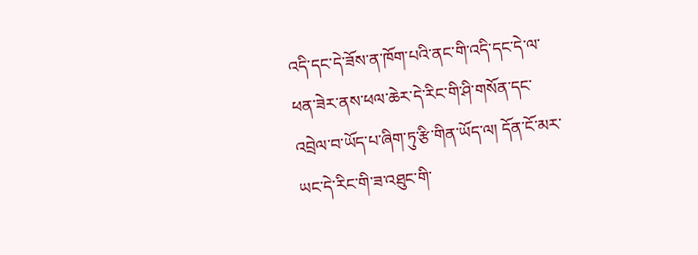འདི་དང་དེ་ཟོས་ན་ཁོག་པའི་ནང་གི་འདི་དང་དེ་ལ་ཕན་ཟེར་ནས་ཕལ་ཆེར་དེ་རིང་གི་ཤི་གསོན་དང་འབྲེལ་བ་ཡོད་པ་ཞིག་ཏུ་རྩི་གིན་ཡོད་ལ། དོན་ངོ་མར་ཡང་དེ་རིང་གི་ཟ་འཐུང་གི་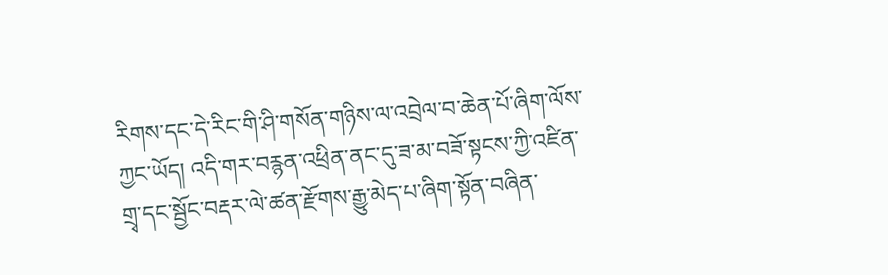རིགས་དང་དེ་རིང་གི་ཤི་གསོན་གཉིས་ལ་འབྲེལ་བ་ཆེན་པོ་ཞིག་ལོས་ཀྱང་ཡོད། འདི་གར་བརྙན་འཕྲིན་ནང་དུ་ཟ་མ་བཟོ་སྟངས་ཀྱི་འཛིན་གྲྭ་དང་སྦྱོང་བརྡར་ལེ་ཚན་རྫོགས་རྒྱུ་མེད་པ་ཞིག་སྟོན་བཞིན་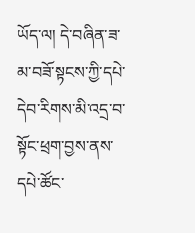ཡོད་ལ། དེ་བཞིན་ཟ་མ་བཟོ་སྟངས་ཀྱི་དཔེ་དེབ་རིགས་མི་འདྲ་བ་སྟོང་ཕྲག་བྱས་ནས་དཔེ་ཚོང་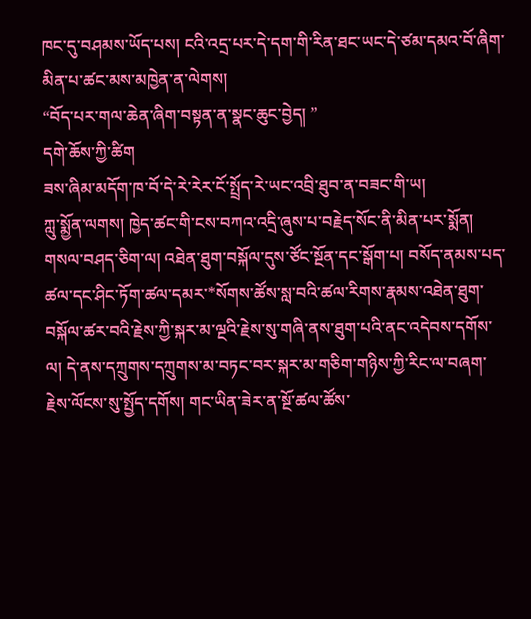ཁང་དུ་བཤམས་ཡོད་པས། ངའི་འདྲ་པར་དེ་དག་གི་རིན་ཐང་ཡང་དེ་ཙམ་དམའ་བོ་ཞིག་མིན་པ་ཚང་མས་མཁྱེན་ན་ལེགས།
“བོད་པར་གལ་ཆེན་ཞིག་བསྟན་ན་སྣང་ཆུང་བྱེད། ”
དགེ་ཆོས་ཀྱི་ཚིག
ཟས་ཞིམ་མདོག་ཁ་བོ་དེ་རེ་རེར་ངོ་སྤྲོད་རེ་ཡང་འབྲི་ཐུབ་ན་བཟང་གི་ཡ།
ཀླུ་སྨྱོན་ལགས། ཁྱེད་ཚང་གི་ངས་བཀའ་འདྲི་ཞུས་པ་བརྗེད་སོང་ནི་མིན་པར་སྨོན།
གསལ་བཤད་ཅིག་ལ། འཐེན་ཐུག་བསྐོལ་དུས་ཙོང་སྔོན་དང་སྒོག་པ། བསོད་ནམས་པད་ཚལ་དང་ཤིང་ཏོག་ཚལ་དམར་*སོགས་ཚོས་སླ་བའི་ཚལ་རིགས་རྣམས་འཐེན་ཐུག་བསྐོལ་ཚར་བའི་རྗེས་ཀྱི་སྐར་མ་ལྔའི་རྗེས་སུ་གཞི་ནས་ཐུག་པའི་ནང་འདེབས་དགོས་ལ། དེ་ནས་དཀྲུགས་དཀྲུགས་མ་བཏང་བར་སྐར་མ་གཅིག་གཉིས་ཀྱི་རིང་ལ་བཞག་རྗེས་ལོངས་སུ་སྤྱོད་དགོས། གང་ཡིན་ཟེར་ན་སྔོ་ཚལ་ཚོས་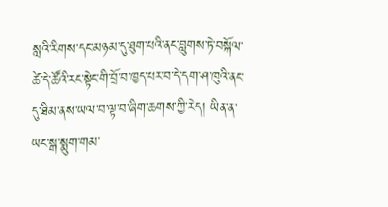སླའི་རིགས་དང་མཉམ་དུ་ཐུག་པའི་ནང་བླུགས་ཏེ་བསྐོལ་ཚེ་དེ་ཚོའི་རང་སྟེང་གི་བྲོ་བ་ཁྱད་པར་བ་དེ་དག་ཤ་ཁུའི་ནང་དུ་ཐིམ་ནས་ཡལ་བ་ལྟ་བ་ཞིག་ཆགས་ཀྱི་རེད། ཡིན་ན་ཡང་སྒ་སྨུག་གམ་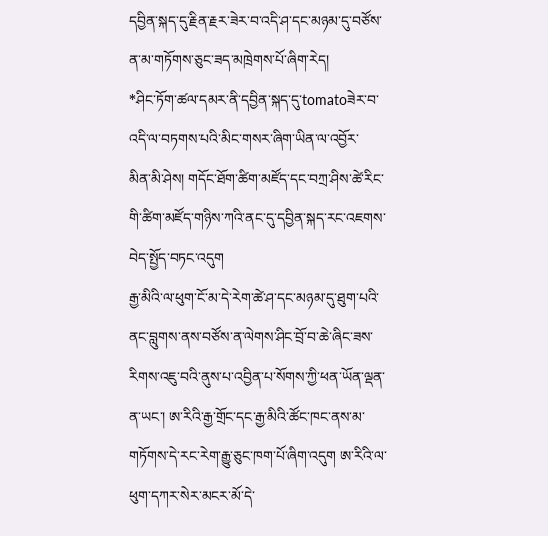དབྱིན་སྐད་དུ་རྗིན་རྗར་ཟེར་བ་འདི་ཤ་དང་མཉམ་དུ་བཙོས་ན་མ་གཏོགས་ཅུང་ཟད་མཁྲེགས་པོ་ཞིག་རེད།
*ཤིང་ཏོག་ཚལ་དམར་ནི་དབྱིན་སྐད་དུ་tomatoཟེར་བ་འདི་ལ་བཏགས་པའི་མིང་གསར་ཞིག་ཡིན་ལ་འབྱོར་
མིན་མི་ཤེས། གདོང་ཐོག་ཚིག་མཛོད་དང་བཀྲ་ཤིས་ཚེ་རིང་གི་ཚིག་མཛོད་གཉིས་ཀའི་ནང་དུ་དབྱིན་སྐད་རང་འཇགས་བེད་སྤྱོད་བཏང་འདུག
རྒྱ་མིའི་ལ་ཕུག་ངོ་མ་དེ་རེག་ཚེ་ཤ་དང་མཉམ་དུ་ཐུག་པའི་ནང་བླུགས་ནས་བཙོས་ན་ལེགས་ཤིང་བྲོ་བ་ཆེ་ཞིང་ཟས་རིགས་འཇུ་བའི་ནུས་པ་འབྱིན་པ་སོགས་ཀྱི་ཕན་ཡོན་ལྡན་ན་ཡང་། ཨ་རིའི་རྒྱ་གྲོང་དང་རྒྱ་མིའི་ཚོང་ཁང་ནས་མ་གཏོགས་དེ་རང་རེག་རྒྱུ་ཅུང་ཁག་པོ་ཞིག་འདུག ཨ་རིའི་ལ་ཕུག་དཀར་སེར་མངར་མོ་དེ་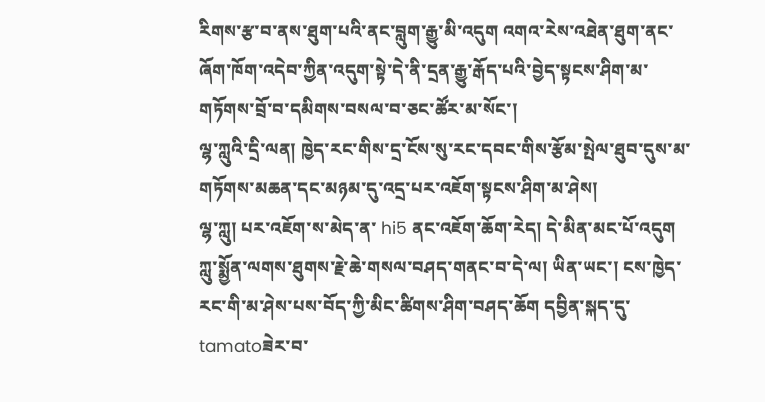རིགས་རྩ་བ་ནས་ཐུག་པའི་ནང་བླུག་རྒྱུ་མི་འདུག འགའ་རེས་འཐེན་ཐུག་ནང་ཞོག་ཁོག་འདེབ་ཀྱིན་འདུག་སྟེ་དེ་ནི་དྲན་རྒྱུ་རྒོད་པའི་བྱེད་སྟངས་ཤིག་མ་གཏོགས་བྲོ་བ་དམིགས་བསལ་བ་ཅང་ཚོར་མ་སོང་།
ལྷ་ཀླུའི་དྲི་ལན། ཁྱེད་རང་གིས་དྲ་ངོས་སུ་རང་དབང་གིས་རྩོམ་སྤེལ་ཐུབ་དུས་མ་གཏོགས་མཆན་དང་མཉམ་དུ་འདྲ་པར་འཇོག་སྟངས་ཤིག་མ་ཤེས།
ལྷ་ཀླུ། པར་འཇོག་ས་མེད་ན་ hi5 ནང་འཇོག་ཆོག་རེད། དེ་མིན་མང་པོ་འདུག
ཀླུ་སྨྱོན་ལགས་ཐུགས་རྗེ་ཆེ་གསལ་བཤད་གནང་བ་དེ་ལ། ཡིན་ཡང་། ངས་ཁྱེད་རང་གི་མ་ཤེས་པས་བོད་ཀྱི་མིང་ཚིགས་ཤིག་བཤད་ཆོག དབྱིན་སྐད་དུ་tamatoཟེར་བ་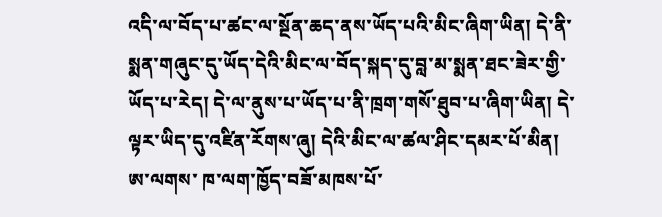འདི་ལ་བོད་པ་ཚང་ལ་སྔོན་ཆད་ནས་ཡོད་པའི་མིང་ཞིག་ཡིན། དེ་ནི་སྨན་གཞུང་དུ་ཡོད་དེའི་མིང་ལ་བོད་སྐད་དུ་བླ་མ་སྨན་ཐང་ཟེར་གྱི་ཡོད་པ་རེད། དེ་ལ་ནུས་པ་ཡོད་པ་ནི་ཁྲག་གསོ་ཐུབ་པ་ཞིག་ཡིན། དེ་ལྟར་ཡིད་དུ་འཛིན་རོགས་ཞུ། དེའི་མིང་ལ་ཚལ་ཤིང་དམར་པོ་མིན།
ཨ་ལགས་ ཁ་ལག་ཁྱོད་བཟོ་མཁས་པོ་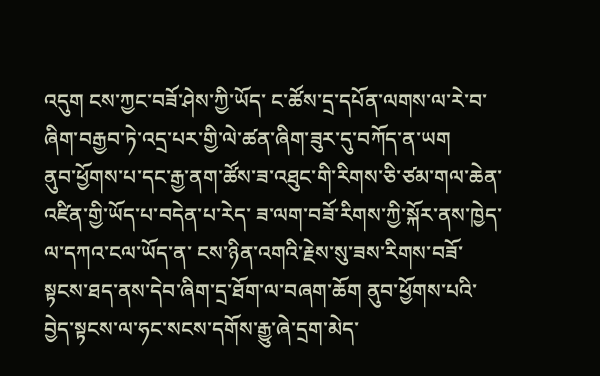འདུག ངས་ཀྱང་བཟོ་ཤེས་ཀྱི་ཡོད་ ང་ཚོས་དྲ་དཔོན་ལགས་ལ་རེ་བ་ཞིག་བརྒྱབ་ཏེ་འདྲ་པར་གྱི་ལེ་ཚན་ཞིག་ཟུར་དུ་བཀོད་ན་ཡག
ནུབ་ཕྱོགས་པ་དང་རྒྱ་ནག་ཚོས་ཟ་འཐུང་གི་རིགས་ཅི་ཙམ་གལ་ཆེན་འཛིན་གྱི་ཡོད་པ་བདེན་པ་རེད་ ཟ་ལག་བཟོ་རིགས་ཀྱི་སྐོར་ནས་ཁྱེད་ལ་དཀའ་ངལ་ཡོད་ན་ ངས་ཉིན་འགའི་རྗེས་སུ་ཟས་རིགས་བཟོ་སྟངས་ཐད་ནས་དེབ་ཞིག་དྲ་ཐོག་ལ་བཞག་ཆོག ནུབ་ཕྱོགས་པའི་བྱེད་སྟངས་ལ་ཧང་སངས་དགོས་རྒྱུ་ཞེ་དྲག་མེད་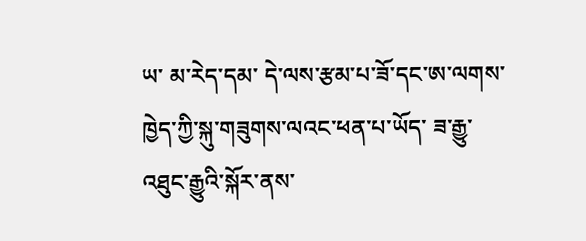ཡ་ མ་རེད་དམ་ དེ་ལས་རྩམ་པ་ཟོ་དང་ཨ་ལགས་ཁྱེད་ཀྱི་སྐུ་གཟུགས་ལའང་ཕན་པ་ཡོད་ ཟ་རྒྱུ་འཐུང་རྒྱུའི་སྐོར་ནས་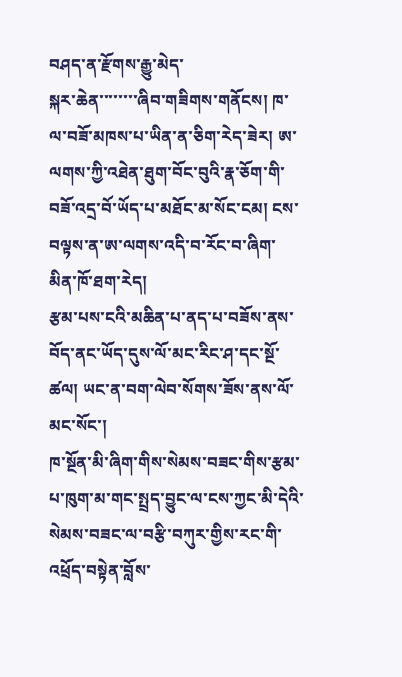བཤད་ན་རྫོགས་རྒྱུ་མེད་
སྐར་ཆེན་་་་་་་་ཞིབ་གཟིགས་གནོངས། ཁ་ལ་བཟོ་མཁས་པ་ཡིན་ན་ཅིག་རེད་ཟེར། ཨ་ལགས་ཀྱི་འཐེན་ཐུག་བོང་བུའི་རྣ་ཅོག་གི་བཟོ་འདྲ་བོ་ཡོད་པ་མཐོང་མ་སོང་ངམ། ངས་བལྟས་ན་ཨ་ལགས་འདི་བ་རོང་བ་ཞིག་མིན་ཁོ་ཐག་རེད།
རྩམ་པས་ངའི་མཆིན་པ་ནད་པ་བཟོས་ནས་བོད་ནང་ཡོད་དུས་ལོ་མང་རིང་ཤ་དང་སྔོ་ཚལ། ཡང་ན་བག་ལེབ་སོགས་ཟོས་ནས་ལོ་མང་སོང་།
ཁ་སྔོན་མི་ཞིག་གིས་སེམས་བཟང་གིས་རྩམ་པ་ཁུག་མ་གང་སྤྲད་བྱུང་ལ་ངས་ཀྱང་མི་དེའི་སེམས་བཟང་ལ་བརྩི་བཀུར་གྱིས་རང་གི་འཕྲོད་བསྟེན་བློས་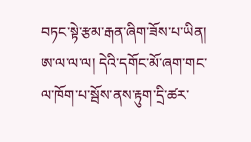བཏང་སྟེ་རྩམ་རྒན་ཞིག་ཟོས་པ་ཡིན། ཨ་ལ་ལ་ལ། དེའི་དགོང་མོ་ཞག་གང་ལ་ཁོག་པ་སྦོས་ནས་རྟུག་དྲི་ཚར་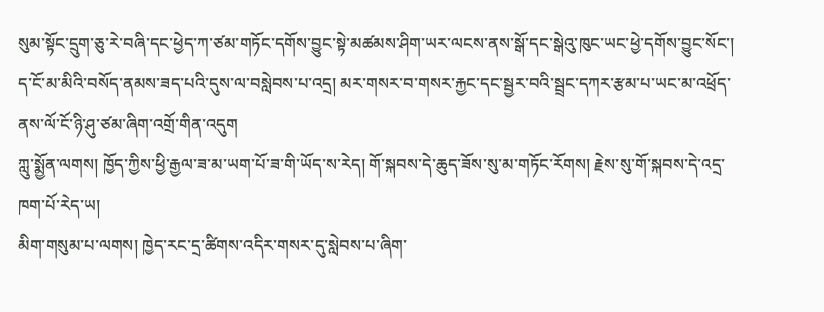སུམ་སྟོང་དྲུག་ཅུ་རེ་བཞི་དང་ཕྱེད་ཀ་ཙམ་གཏོང་དགོས་བྱུང་སྟེ་མཚམས་ཤིག་ཡར་ལངས་ནས་སྒོ་དང་སྒེའུ་ཁུང་ཡང་ཕྱེ་དགོས་བྱུང་སོང་། ད་ངོ་མ་མིའི་བསོད་ནམས་ཟད་པའི་དུས་ལ་བསླེབས་པ་འདྲ། མར་གསར་བ་གསར་རྐྱང་དང་སྦྱར་བའི་སྦྲང་དཀར་རྩམ་པ་ཡང་མ་འཕྲོད་ནས་ལོ་ངོ་ཉི་ཤུ་ཙམ་ཞིག་འགྲོ་གིན་འདུག
ཀླུ་སྨྱོན་ལགས། ཁྱོད་ཀྱིས་ཕྱི་རྒྱལ་ཟ་མ་ཡག་པོ་ཟ་གི་ཡོད་ས་རེད། གོ་སྐབས་དེ་ཆུད་ཟོས་སུ་མ་གཏོང་རོགས། རྗེས་སུ་གོ་སྐབས་དེ་འདྲ་ཁག་པོ་རེད་ཡ།
མིག་གསུམ་པ་ལགས། ཁྱེད་རང་དྲ་ཚིགས་འདིར་གསར་དུ་སླེབས་པ་ཞིག་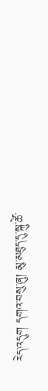རེད་འདུག དགའ་བསུ་ཞུ། མུ་མཐུད་དུ་སྐུ་ཚེ་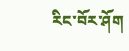རིང་བོར་ཤོག